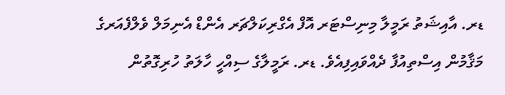ޑރ. އާއިޝަތު ރަމީލާ މިނިސްޓަރ އޮފް އެގްރިކަލްޗަރ އެންޑް އެނިމަލް ވެލްފެއަރގެ މަޤާމުން އިސްތިއުފާ ދެއްވައިފިއެވެ. ޑރ. ރަމީލާގެ ސިއްހީ ހާލަތު ހުރިގޮތުން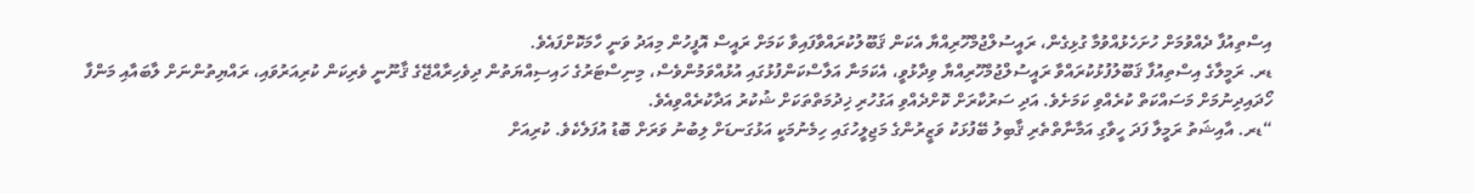އިސްތިއުފާ ދެއްވުމަށް ހުށަހެޅުއްވުމާ ގުޅިގެން، ރައީސުލްޖުމްހޫރިއްޔާ އެކަން ޤަބޫލުކުރައްވާފައިވާ ކަމަށް ރައީސް އޮފީހުން މިއަދު ވަނީ ހާމަކޮށްފައެވެ.
ޑރ. ރަމީލާގެ އިސްތިއުފާ ޤަބޫލުފުޅުކުރައްވާ ރައީސުލްޖުމްހޫރިއްޔާ ވިދާޅުވީ، އެކަމަނާ އަލާސްކަންފުޅުގައި އުޅުއްވަމުންވެސް، މިނިސްޓަރުގެ ހައިސިއްޔަތުން ދިވެހިރާއްޖޭގެ ޤާނޫނީ ވެރިކަން ކުރިއަރުވައި، ރައްޔިތުންނަށް ލާބައާއި މަންފާ ހޯދައިދިނުމަށް މަސައްކަތް ކުރެއްވި ކަމަށެވެ. އަދި ސަރުކާރަށް ކޮށްދެއްވި އަގުހުރި ޚިދުމަތްތަކަށް ޝުކުރު އަދާކުރެއްވިއެވެ.
“ޑރ. އާއިޝަތު ރަމީލާ ފަދަ ހީވާގި އަމާނާތްތެރި ޤާބިލު ބޭފުޅަކު ވަޒީރުންގެ މަޖިލީހުގައި ހިމެނުމަކީ އަޅުގަނޑަށް ލިބުނު ވަރަށް ބޮޑު އުފަލެކެވެ. ކުރިއަށް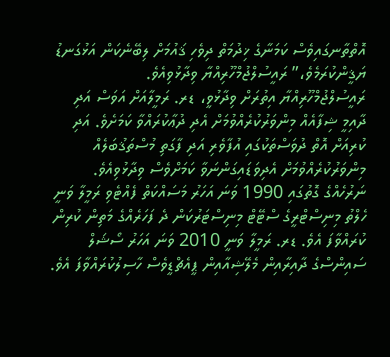އޮތްތާނގައިވެސް ކަމަނާގެ ޚިދުމަތް ދިވެހި ޤައުމަށް ލިބޭނެކަން އަޅުގަނޑު ޔަޤީންކުރަމެވެ،” ރައީސުލްޖުމްހޫރިއްޔާ ވިދާޅުވިއެވެ.
ރައީސުލްޖުމްހޫރިއްޔާ އިތުރަށް ވިދާޅުވީ، ޑރ. ރަމީލާއަށް އަވަސް އަދި ދާއިމީ ޝިފާއެއް މިންވަރުކުރެއްވުމަށް އެދި ދުޢާކުރައްވާ ކަމަށެވެ. އަދި ކުރިއަށް އޮތް ދުވަސްތަކުގައި އުފާވެރި އަދި ފާގަތި މުސްތަޤުބަލެއް މިންވަރުކުރެއްވުމަށް އެދިވަޑައިގަންނަވާ ކަމަށްވެސް ވިދާޅުވިއެވެ.
ނަރުހެއްގެ ގޮތުގައި 1990 ވަނަ އަހަރު މަސައްކަތް ފެއްޓެވި ރަމީލާ ވަނީ ހެލްތު މިނިސްޓްރީގެ ސްޓޭޓް މިނިސްޓަރުކަން ދެ ފަހަރެއްގެ މަތިން ކުރިން ކުރައްވާފަ އެވެ. ޑރ. ރަމީލާ ވަނީ 2010 ވަނަ އަހަރު ސޯޝަލް ސައިންސްގެ ދާއިރާއިން މެލޭޝިއާއިން ޕީއެޗްޑީވެސް ހާސިލުކުރައްވާފަ އެވެ.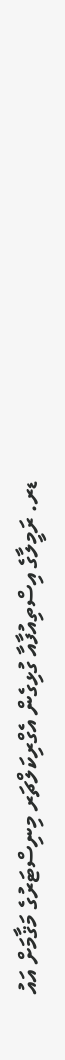ޑރ. ރަމީލާގެ އިސްތިއުފާއާ ގުޅިގެން އެގްރިކަލްޗަރ މިނިސްޓަރުގެ މަޤާމަށް އައު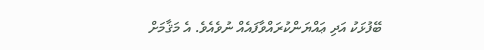ބޭފުޅަކު އަދި ޢައްޔަންކުރައްވާފައެއް ނުވެއެވެ. އެ މަޤާމަށް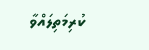ކުރިމަތިލައްވާ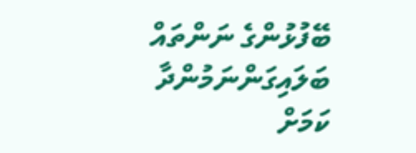ބޭފުޅުންގެ ނަންތައް ބަލައިގަންނަމުންދާ ކަމަށް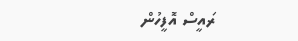ރައީސް އޮފީހުން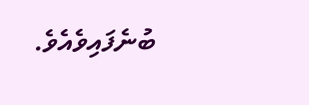ބުނެފައިވެއެވެ.